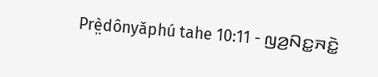Prè̤dônyǎphú tahe 10:11 - ꤜꤤ꤬ꤡꤢ꤭ꤏꤢꤧ꤭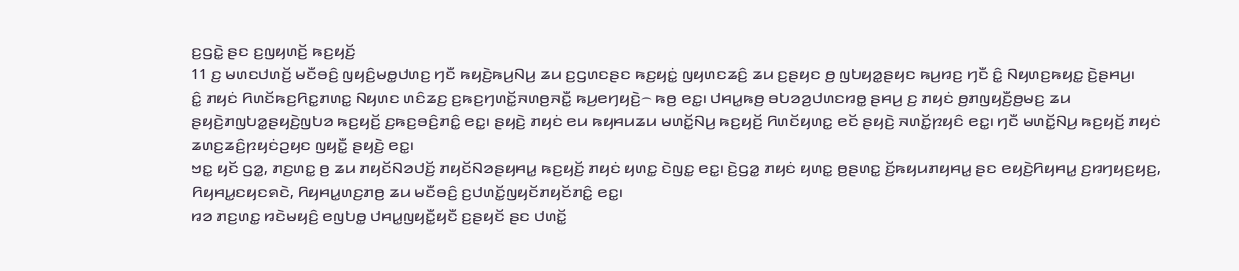ꤢ꤬ꤞꤢꤧ꤭ ꤔꤢ ꤢ꤬ꤜꤟꤛꤢꤩ꤬ ꤒꤢ꤬ꤟꤢꤩ꤬
11 ꤢ꤬ ꤗꤛꤢꤓꤛꤢꤩ꤬ ꤗꤢꤪꤋꤢꤨ꤬ ꤜꤟꤢꤨ꤬ꤗꤥ꤭ꤓꤛꤢ꤬ ꤚꤢꤪ ꤒꤟꤢꤧ꤬ꤒꤣ꤬ꤡꤣ꤬ ꤘꤣ ꤢ꤬ꤞꤛꤢꤔꤢ ꤒꤢ꤬ꤟꤢꤦ꤭ ꤜꤟꤛꤢꤘꤢꤨ꤬ ꤘꤣ ꤢ꤬ꤔꤟꤢ ꤥ꤬ ꤜꤝꤟꤤ꤭ꤔꤟꤢ ꤒꤣ꤬ꤙꤢ꤬ ꤚꤢꤪ ꤢꤨ꤭ ꤡꤟꤛꤢ꤬ꤒꤟꤢ꤭ ꤢꤧ꤬ꤔꤌꤣ꤬꤯
ꤢꤨ꤭ ꤊꤟꤢꤦ ꤖꤛꤢꤩꤒꤢ꤬ꤖꤢ꤭ꤊꤛꤢ꤭ ꤡꤟꤛꤢ ꤛꤢꤨꤘꤢ꤬ ꤢ꤬ꤒꤢ꤬ꤚꤛꤢꤩ꤭ꤏꤛꤥ꤬ꤏꤢꤪ꤭ ꤒꤣ꤬ꤕꤚꤟꤢꤧ꤬꤮ ꤒꤥ꤬ ꤕꤢ꤭꤯ ꤓꤌꤣ꤭ꤒꤥ꤬ ꤋꤝꤤꤤ꤬ꤓꤛꤢꤙꤥ꤭ ꤔꤌꤣ꤬ ꤢ꤬ ꤊꤟꤢꤦ ꤥ꤬ꤊꤜꤟꤢꤪ꤬ꤥ꤬ꤗꤢ꤬ ꤘꤣ ꤔꤟꤢꤧ꤬ꤊꤜꤝꤤ꤭ꤔꤟꤢꤧ꤬ꤜꤝꤤ ꤒꤢ꤬ꤟꤢꤩ꤬ ꤢ꤬ꤒꤢ꤬ꤋꤢꤨ꤬ꤊꤢꤨ꤭ ꤕꤢ꤭꤯ ꤔꤟꤢꤧ꤬ ꤊꤟꤢꤦ ꤕꤣ ꤒꤟꤌꤣꤘꤣ ꤗꤛꤢꤩ꤭ꤡꤣ꤬ ꤒꤢ꤬ꤟꤢꤩ꤬ ꤖꤛꤢꤩꤟꤛꤢ꤭ ꤕꤢꤩ ꤔꤟꤢꤧ꤬ ꤏꤛꤢꤩ꤭ꤐꤟꤢꤨ ꤕꤢ꤭꤯ ꤚꤢꤪ ꤗꤛꤢꤩ꤭ꤡꤣ꤬ ꤒꤢ꤬ꤟꤢꤩ꤬ ꤊꤟꤢꤦ ꤘꤛꤢ꤬ꤘꤢꤨ꤬ꤐꤟꤢꤦꤑꤟꤢ ꤜꤟꤢꤪ꤭ ꤔꤟꤢꤧ꤬ ꤕꤢ꤭꤯
ꤠꤢ꤭ ꤟꤢꤩ ꤞꤤ꤭, ꤊꤢ꤬ꤛꤢ꤭ ꤥ꤬ ꤘꤣ ꤊꤟꤢꤩꤡꤤꤓꤢꤩ꤬ ꤊꤟꤢꤩꤡꤤꤔꤟꤌꤣ꤭ ꤒꤢ꤬ꤟꤢꤩ꤬ ꤊꤟꤢꤦ ꤟꤛꤢ꤭ ꤢꤧꤜꤢ꤭ ꤕꤢ꤭꤯ ꤢꤧ꤬ꤞꤤ꤭ ꤊꤟꤢꤦ ꤟꤛꤢ꤭ ꤥ꤬ꤔꤛꤢ꤭ ꤢꤩ꤬ꤒꤟꤣꤊꤟꤌꤣ꤭ ꤔꤢ ꤕꤟꤢꤧ꤬ꤖꤟꤌꤣ꤭ ꤢ꤬ꤙꤚꤟꤢ꤬ꤟꤢ꤬, ꤖꤟꤌꤣ꤭ꤢꤟꤢꤎꤢꤧ, ꤖꤟꤌꤣ꤭ꤛꤢ꤬ꤊꤥ꤬ ꤘꤣ ꤗꤢꤪꤋꤢꤨ꤬ ꤢ꤬ꤓꤛꤢꤩ꤭ꤜꤟꤢꤩꤊꤟꤢꤩꤊꤢꤨ꤭ ꤕꤢ꤭꤯
ꤙꤤ ꤊꤢ꤬ꤛꤢ꤭ ꤙꤢꤧꤗꤟꤢꤨ꤬ ꤕꤜꤝꤥ꤭ ꤓꤌꤣ꤭ꤜꤟꤢꤪ꤭ꤟꤢꤪ ꤢ꤬ꤔꤟꤢꤩ ꤔꤢ ꤓꤛꤢꤩ꤭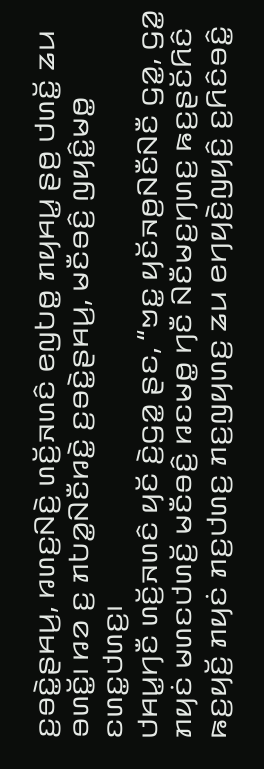ꤢ꤬ꤋꤢꤧ꤭ꤔꤌꤣ꤬, ꤙꤛꤢ꤬ꤡꤢꤧ꤬ ꤛꤢꤩ꤬ꤏꤛꤢꤨ ꤕꤜꤝꤥ꤭ ꤊꤟꤌꤣ꤭ ꤔꤥ꤬ ꤓꤛꤢꤩ꤭ ꤘꤣ ꤋꤛꤢꤩ꤭꤯ ꤙꤤ ꤢ꤬ ꤊꤝꤤ꤭ꤡꤢꤪꤙꤢꤧ꤭ ꤢ꤬ꤋꤢꤧ꤭ꤔꤌꤣ꤬, ꤗꤢꤪꤋꤢꤨ꤬ ꤜꤟꤢꤨ꤭ꤗꤥ꤭ ꤢꤛꤢ꤭ꤓꤛꤢ꤬꤯
ꤓꤌꤣ꤭ꤚꤢꤪ ꤛꤢꤩ꤬ꤏꤛꤢꤨ ꤟꤢꤩ ꤢꤧ꤬ꤞꤤ꤭ ꤔꤢ, “ꤠꤢ꤭ ꤟꤢꤩꤏꤥ꤬ꤡꤢꤪꤡꤢꤪ ꤞꤤ꤭, ꤞꤤ꤭ ꤊꤟꤢꤦ ꤗꤛꤢꤓꤛꤢꤩ꤬ ꤗꤢꤪꤋꤢꤨ꤬ ꤙꤢꤗꤥ꤭ ꤚꤢꤪ ꤡꤢꤪꤗꤢ꤬ꤚꤛꤢ꤬ ꤒꤢ꤬ꤔꤢꤩꤖꤢꤨ ꤒꤢ꤬ꤟꤢꤩ꤬ ꤊꤟꤢꤦ ꤊꤢ꤬ꤓꤛꤢ꤬ ꤊꤢ꤬ꤜꤟꤛꤢ꤬ ꤘꤣ ꤕꤚꤟꤢꤧ꤬ꤜꤟꤢꤨ꤬ ꤢ꤬ꤖꤢꤨꤋꤢꤨ꤭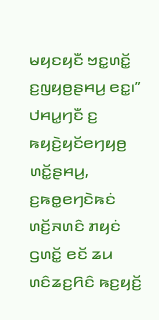ꤗꤟꤢꤟꤢꤪ ꤠꤢ꤭ꤛꤢꤩ꤭ ꤢ꤬ꤜꤟꤥ꤬ꤔꤌꤣ꤬ ꤕꤢ꤭꤯”
ꤓꤌꤣ꤭ꤚꤢꤪ ꤢ꤬ ꤒꤟꤢꤧ꤬ꤟꤢꤩꤕꤚꤟꤥ꤬ ꤛꤢꤩ꤭ꤔꤌꤣ꤬, ꤢ꤬ꤒꤥ꤭ꤕꤚꤢꤧꤒꤢꤦ ꤛꤢꤩ꤬ꤏꤛꤢꤨ ꤊꤟꤢꤦ ꤞꤛꤢꤩ꤭ ꤕꤢꤩ ꤘꤣ ꤛꤢꤨꤘꤢ꤬ꤖꤢꤨ ꤒꤢ꤬ꤟꤢꤩ꤬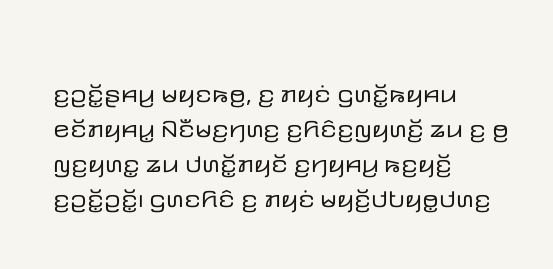ꤢ꤬ꤑꤢꤩ꤭ꤔꤌꤣ꤬ ꤗꤟꤢꤒꤥ꤬, ꤢ꤬ ꤊꤟꤢꤦ ꤞꤛꤢꤩ꤭ꤒꤟꤌꤣ ꤕꤢꤩꤊꤟꤌꤣ꤭ ꤡꤢꤪꤗꤢ꤬ꤚꤛꤢ꤬ ꤢ꤬ꤖꤢꤨꤢ꤬ꤜꤟꤛꤢꤩ꤬ ꤘꤣ ꤢ꤬ ꤥ꤬ ꤜꤢ꤬ꤟꤛꤢ꤭ ꤘꤣ ꤓꤛꤢꤩ꤭ꤊꤟꤢꤩ ꤢ꤬ꤚꤟꤌꤣ꤬ ꤒꤢ꤬ꤟꤢꤩ꤬ ꤢ꤬ꤑꤢꤩ꤭ꤑꤢꤩ꤭꤯ ꤞꤛꤢꤖꤢꤨ ꤢ꤬ ꤊꤟꤢꤦ ꤗꤟꤢꤩ꤬ꤓꤝꤟꤥ꤭ꤓꤛꤢ꤬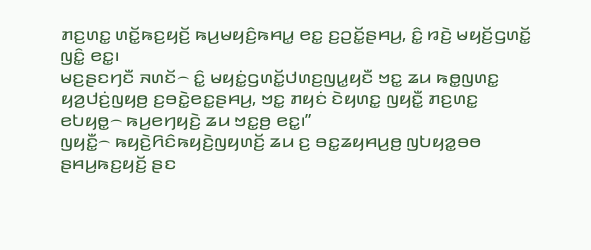ꤊꤢ꤬ꤛꤢ꤭ ꤛꤢꤩ꤭ꤒꤢ꤬ꤟꤢꤩ꤬ ꤒꤣ꤬ꤗꤟꤢꤨ꤬ꤒꤌꤣ꤭ ꤕꤢ꤭ ꤢ꤬ꤑꤢꤩ꤭ꤔꤌꤣ꤬, ꤢꤨ꤭ ꤙꤢꤧ꤬ ꤗꤟꤢꤩ꤬ꤞꤛꤢꤩ꤭ ꤜꤢꤨ꤭ ꤕꤢ꤭꤯
ꤗꤢ꤬ꤔꤢꤚꤢꤪ ꤏꤛꤢꤩ꤮ ꤢꤨ꤭ ꤗꤟꤢꤦ꤭ꤞꤛꤢꤩ꤭ꤓꤛꤢ꤬ꤜꤣ꤭ꤟꤢꤪ ꤠꤢ꤭ ꤘꤣ ꤒꤥ꤭ꤜꤛꤢ꤭ ꤟꤤ꤬ꤓꤢꤦ꤬ꤜꤟꤥ꤬ ꤢ꤬ꤋꤢꤧ꤭ꤕꤢ꤭ꤔꤌꤣ꤬, ꤠꤢ꤭ ꤊꤟꤢꤦ ꤢꤧꤟꤛꤢ꤭ ꤜꤟꤢꤪ꤭ ꤊꤢ꤬ꤛꤢ꤭ ꤕꤝꤟꤥ꤭꤮ ꤒꤣ꤬ꤕꤚꤟꤢꤧ꤬ ꤘꤣ ꤠꤢ꤭ꤥ꤬ ꤕꤢ꤭꤯”
ꤜꤟꤢꤪ꤭꤮ ꤒꤟꤢꤧ꤬ꤖꤢꤨꤒꤟꤢꤧ꤬ꤜꤟꤛꤢꤩ꤬ ꤘꤣ ꤢ꤬ ꤋꤢ꤭ꤘꤟꤌꤣ꤬ꤥ꤬ ꤜꤝꤟꤤ꤭ꤋꤥ ꤔꤌꤣ꤬ꤒꤢ꤬ꤟꤢꤩ꤬ ꤔꤢ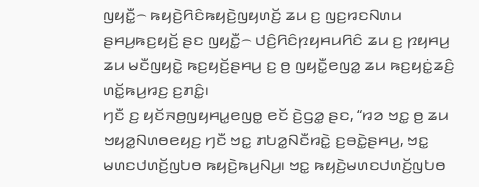ꤜꤟꤢꤪ꤭꤮ ꤒꤟꤢꤧ꤬ꤖꤢꤨꤒꤟꤢꤧ꤬ꤜꤟꤛꤢꤩ꤬ ꤘꤣ ꤢ꤬ ꤜꤢ꤬ꤙꤢꤡꤛꤣ ꤔꤌꤣ꤬ꤒꤢ꤬ꤟꤢꤩ꤬ ꤔꤢ ꤜꤟꤢꤪ꤭꤮ ꤓꤢꤨ꤬ꤖꤢꤨꤐꤟꤌꤣꤖꤢꤨ ꤘꤣ ꤢ꤬ ꤐꤟꤌꤣ꤬ ꤘꤣ ꤗꤢꤪꤜꤟꤢꤧ꤭ ꤒꤢ꤬ꤟꤢꤩ꤬ꤔꤌꤣ꤬ ꤢ꤬ ꤥ꤬ ꤜꤟꤢꤪ꤭ꤕꤜꤤ꤭ ꤘꤣ ꤒꤢ꤬ꤟꤢꤦ꤭ꤘꤢꤨ꤬ ꤛꤢꤩ꤭ꤒꤣ꤬ꤙꤢ꤬ ꤢ꤬ꤊꤢꤨ꤭꤯
ꤚꤢꤪ ꤢ꤬ ꤟꤢꤩꤏꤥ꤬ꤜꤟꤌꤣ꤭ꤕꤜꤥ꤭ ꤕꤢꤩ ꤢꤧ꤬ꤞꤤ꤭ ꤔꤢ, “ꤙꤤ ꤠꤢ꤭ ꤥ꤬ ꤘꤣ ꤠꤟꤤ꤭ꤡꤛꤥꤕꤟꤢ꤬ ꤚꤢꤪ ꤠꤢ꤭ ꤊꤝꤤ꤭ꤡꤢꤪꤙꤢꤧ꤭ ꤢ꤬ꤋꤢꤧ꤭ꤔꤌꤣ꤬, ꤠꤢ꤭ ꤗꤛꤢꤓꤛꤢꤩ꤬ꤜꤝꤥ ꤒꤟꤢꤧ꤬ꤒꤣ꤬ꤡꤣ꤬꤯ ꤠꤢ꤭ ꤒꤟꤢꤧ꤬ꤗꤛꤢꤓꤛꤢꤩ꤬ꤜꤝꤥ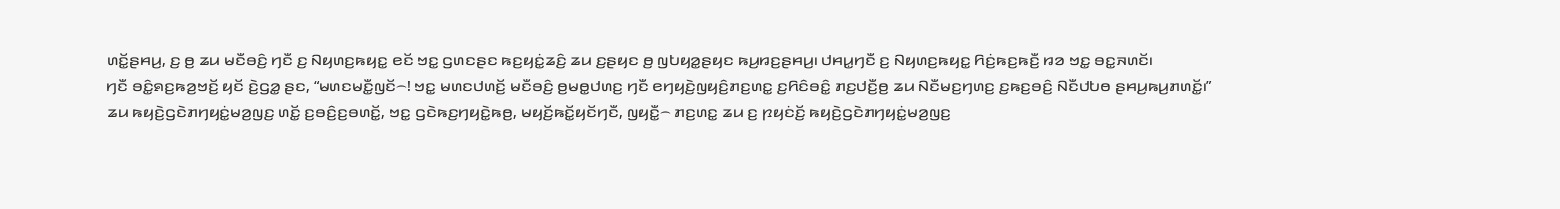ꤛꤢꤩ꤭ꤔꤌꤣ꤬, ꤢ꤬ ꤥ꤬ ꤘꤣ ꤗꤢꤪꤋꤢꤨ꤬ ꤚꤢꤪ ꤢ꤬ ꤡꤟꤛꤢ꤬ꤒꤟꤢ꤭ ꤕꤢꤩ ꤠꤢ꤭ ꤞꤛꤢꤔꤢ ꤒꤢ꤬ꤟꤢꤦ꤭ꤘꤢꤨ꤬ ꤘꤣ ꤢ꤬ꤔꤟꤢ ꤥ꤬ ꤜꤝꤟꤤ꤭ꤔꤟꤢ ꤒꤣ꤬ꤙꤢ꤬ꤔꤌꤣ꤬꤯ ꤓꤌꤣ꤭ꤚꤢꤪ ꤢ꤬ ꤡꤟꤛꤢ꤬ꤒꤟꤢ꤭ ꤖꤢꤦ꤬ꤒꤢ꤬ꤒꤢꤪ꤬ ꤙꤤ ꤠꤢ꤭ ꤋꤢ꤭ꤏꤛꤢꤩ꤯
ꤚꤢꤪ ꤋꤢꤨ꤭ꤎꤢ꤬ꤒꤤ꤬ꤠꤢꤩ꤬ ꤟꤢꤩ ꤢꤧ꤬ꤞꤤ꤭ ꤔꤢ, “ꤗꤛꤢꤗꤢꤪ꤭ꤜꤢꤩ꤮! ꤠꤢ꤭ ꤗꤛꤢꤓꤛꤢꤩ꤬ ꤗꤢꤪꤋꤢꤨ꤬ ꤥ꤬ꤗꤥ꤭ꤓꤛꤢ꤬ ꤚꤢꤪ ꤕꤚꤟꤢꤧ꤬ꤜꤟꤢꤨ꤬ꤊꤢ꤬ꤛꤢ꤭ ꤢ꤬ꤖꤢꤨꤋꤢꤨ꤭ ꤊꤢ꤬ꤓꤢꤪ꤬ꤥ꤬ ꤘꤣ ꤡꤢꤪꤗꤢ꤬ꤚꤛꤢ꤬ ꤢ꤬ꤒꤢ꤬ꤋꤢꤨ꤬ ꤡꤢꤪꤓꤝꤥ ꤔꤌꤣ꤬ꤒꤣ꤬ꤊꤛꤢꤩ꤭꤯”
ꤘꤣ ꤒꤟꤢꤧ꤬ꤞꤢꤧꤊꤚꤟꤢꤦ꤭ꤗꤤ꤬ꤜꤢ꤬ ꤛꤢꤩ꤭ ꤢ꤬ꤋꤢꤨ꤬ꤢ꤬ꤋꤛꤢꤩ꤭, ꤠꤢ꤭ ꤞꤢꤧꤒꤢ꤬ꤚꤟꤢꤧ꤭ꤒꤥ꤬, ꤗꤟꤢꤩ꤬ꤒꤢꤩ꤭ꤟꤢꤩꤚꤢꤪ, ꤜꤟꤢꤪ꤭꤮ ꤊꤢ꤬ꤛꤢ꤭ ꤘꤣ ꤢ꤬ ꤐꤟꤢꤦꤢꤩ꤬ ꤒꤟꤢꤧ꤬ꤞꤢꤧꤊꤚꤟꤢꤦ꤭ꤗꤤ꤬ꤜꤢ꤬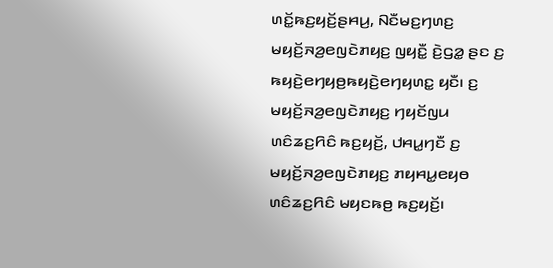ꤛꤢꤩ꤭ꤒꤢ꤬ꤟꤢꤩ꤬ꤔꤌꤣ꤬, ꤡꤢꤪꤗꤢ꤬ꤚꤛꤢ꤬ ꤗꤟꤢꤩ꤬ꤏꤤ꤬ꤕꤜꤢꤧꤊꤟꤢ꤬ ꤜꤟꤢꤪ꤭ ꤢꤧ꤬ꤞꤤ꤭ ꤔꤢ ꤢ꤬ ꤒꤟꤢꤧ꤬ꤕꤚꤟꤥ꤬ꤒꤟꤢꤧ꤬ꤕꤚꤟꤛꤢ꤭ ꤟꤢꤪ꤯ ꤢ꤬ ꤗꤟꤢꤩ꤬ꤏꤤ꤬ꤕꤜꤢꤧꤊꤟꤢ꤬ ꤚꤟꤢꤩꤜꤣ ꤛꤢꤨꤘꤢ꤬ꤖꤢꤨ ꤒꤢ꤬ꤟꤢꤩ꤬, ꤓꤌꤣ꤭ꤚꤢꤪ ꤢ꤬ ꤗꤟꤢꤩ꤬ꤏꤤ꤬ꤕꤜꤢꤧꤊꤟꤢ꤬ ꤊꤟꤌꤣ꤭ꤕꤟꤥ ꤛꤢꤨꤘꤢ꤬ꤖꤢꤨ ꤗꤟꤢꤒꤥ꤬ ꤒꤢ꤬ꤟꤢꤩ꤬꤯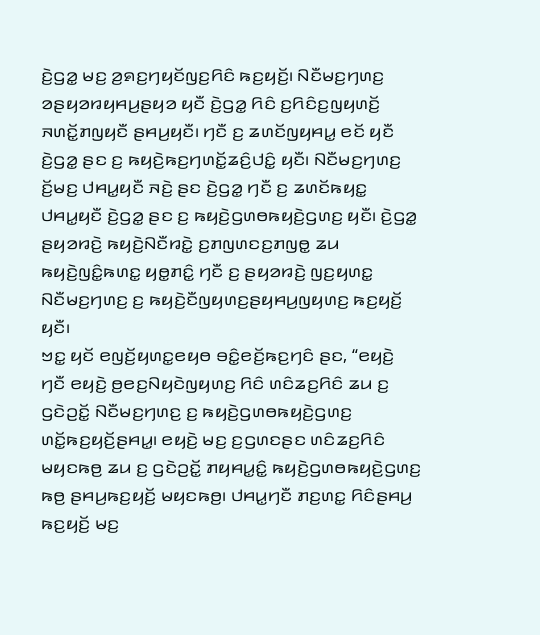ꤢꤧ꤬ꤞꤤ꤭ ꤗꤢ꤬ ꤤ꤬ꤎꤢ꤬ꤚꤟꤢꤩꤜꤢ꤬ꤖꤢꤨ ꤒꤢ꤬ꤟꤢꤩ꤬꤯ ꤡꤢꤪꤗꤢ꤬ꤚꤛꤢ꤬ ꤤꤔꤟꤤꤙꤟꤌꤣ꤬ꤔꤟꤤ ꤟꤢꤪ ꤢꤧ꤬ꤞꤤ꤭ ꤖꤢꤨ ꤢ꤬ꤖꤢꤨꤢ꤬ꤜꤟꤛꤢꤩ꤬ ꤏꤛꤢꤩ꤭ꤊꤜꤟꤢꤪ ꤔꤌꤣ꤬ꤟꤢꤪ꤯ ꤚꤢꤪ ꤢ꤬ ꤘꤛꤢꤩꤜꤟꤌꤣ꤭ ꤕꤢꤩ ꤟꤢꤪ ꤢꤧ꤬ꤞꤤ꤭ ꤔꤢ ꤢ꤬ ꤒꤟꤢꤧ꤬ꤒꤢ꤬ꤚꤛꤢꤩ꤭ꤘꤢꤨ꤬ꤓꤢꤨ꤭ ꤟꤢꤪ꤯ ꤡꤢꤪꤗꤢ꤬ꤚꤛꤢ꤬ ꤢꤩ꤬ꤗꤢ꤬ ꤓꤌꤣ꤭ꤟꤢꤪ ꤏꤢꤧ꤬ ꤔꤢ ꤢꤧ꤬ꤞꤤ꤭ ꤚꤢꤪ ꤢ꤬ ꤘꤛꤢꤩꤒꤟꤢ꤭ ꤓꤌꤣ꤭ꤟꤢꤪ ꤢꤧ꤬ꤞꤤ꤭ ꤔꤢ ꤢ꤬ ꤒꤟꤢꤧ꤬ꤞꤛꤥꤒꤟꤢꤧ꤬ꤞꤛꤢ꤬ ꤟꤢꤪ꤯ ꤢꤧ꤬ꤞꤤ꤭ ꤔꤟꤤꤙꤢꤧ꤬ ꤒꤟꤢꤧ꤬ꤡꤢꤪꤙꤢꤧ꤭ ꤢ꤬ꤊꤜꤛꤢꤢ꤬ꤊꤜꤥ꤭ ꤘꤣ ꤒꤟꤢꤧ꤬ꤜꤢꤨ꤭ꤒꤛꤢ꤭ ꤟꤥ꤭ꤊꤢꤨ꤭ ꤚꤢꤪ ꤢ꤬ ꤔꤟꤤꤙꤢꤧ꤬ ꤜꤢ꤬ꤟꤛꤢ꤭ ꤡꤢꤪꤗꤢ꤬ꤚꤛꤢ꤬ ꤢ꤬ ꤒꤟꤢꤧ꤬ꤢꤪꤜꤟꤛꤢ꤬ꤔꤟꤌꤣ꤬ꤜꤟꤛꤢ꤬ ꤒꤢ꤬ꤟꤢꤩ꤬ ꤟꤢꤪ꤯
ꤠꤢ꤭ ꤟꤢꤩ ꤕꤜꤢꤩ꤬ꤟꤛꤢ꤭ꤕꤟꤥ ꤋꤢꤨ꤭ꤕꤢꤩ꤬ꤒꤢ꤬ꤚꤢꤨ ꤔꤢ, “ꤕꤟꤢꤧ꤬ ꤚꤢꤪ ꤕꤟꤢꤧ꤬ ꤥ꤬ꤕꤢ꤬ꤡꤟꤢꤧꤜꤟꤛꤢ꤬ ꤖꤢꤨ ꤛꤢꤨꤘꤢ꤬ꤖꤢꤨ ꤘꤣ ꤢ꤬ ꤞꤢꤧꤑꤢꤩ꤭ ꤡꤢꤪꤗꤢ꤬ꤚꤛꤢ꤬ ꤢ꤬ ꤒꤟꤢꤧ꤬ꤞꤛꤥꤒꤟꤢꤧ꤬ꤞꤛꤢ꤬ ꤛꤢꤩ꤭ꤒꤢ꤬ꤟꤢꤩ꤬ꤔꤌꤣ꤭꤯ ꤕꤟꤢꤧ꤬ ꤗꤢ꤬ ꤢ꤬ꤞꤛꤢꤔꤢ ꤛꤢꤨꤘꤢ꤬ꤖꤢꤨ ꤗꤟꤢꤒꤥ꤬ ꤘꤣ ꤢ꤬ ꤞꤢꤧꤑꤢꤩ꤭ ꤊꤟꤌꤣ꤭ꤢꤨ꤭ ꤒꤟꤢꤧ꤬ꤞꤛꤥꤒꤟꤢꤧ꤬ꤞꤛꤢ꤬ ꤒꤥ꤬ ꤔꤌꤣ꤬ꤒꤢ꤬ꤟꤢꤩ꤬ ꤗꤟꤢꤒꤥ꤬꤯ ꤓꤌꤣ꤭ꤚꤢꤪ ꤊꤢ꤬ꤛꤢ꤭ ꤖꤢꤨꤔꤌꤣ꤬ ꤒꤢ꤬ꤟꤢꤩ꤬ ꤗꤢ꤬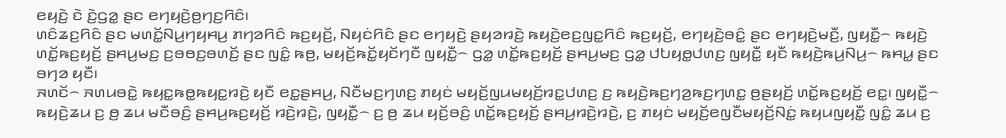ꤕꤟꤢꤧ꤬ ꤢꤧ ꤢꤧ꤬ꤞꤤ꤭ ꤔꤢ ꤕꤚꤟꤢꤧ꤬ꤥ꤬ꤚꤢ꤬ꤖꤢꤨ꤯
ꤛꤢꤨꤘꤢ꤬ꤖꤢꤨ ꤔꤢ ꤗꤛꤢꤩ꤭ꤡꤣ꤬ꤚꤟꤌꤣ꤬ ꤊꤚꤤꤖꤢꤨ ꤒꤢ꤬ꤟꤢꤩ꤬, ꤡꤟꤢꤦꤖꤢꤨ ꤔꤢ ꤕꤚꤟꤢꤧ꤬ ꤔꤟꤤꤙꤢꤧ꤬ ꤒꤟꤢꤧ꤬ꤕꤢ꤬ꤜꤢ꤭ꤖꤢꤨ ꤒꤢ꤬ꤟꤢꤩ꤬, ꤕꤚꤟꤢꤧ꤬ꤋꤢꤨ꤭ ꤔꤢ ꤕꤚꤟꤢꤧ꤬ꤗꤢꤪ꤬, ꤜꤟꤢꤪ꤭꤮ ꤒꤟꤢꤧ꤬ ꤛꤢꤩ꤭ꤒꤢ꤬ꤟꤢꤩ꤬ ꤔꤌꤣ꤬ꤗꤢ꤬ ꤢ꤬ꤋꤥꤢ꤬ꤋꤛꤢꤩ꤬ ꤔꤢ ꤜꤢꤨ꤭ ꤒꤥ꤬, ꤗꤟꤢꤩ꤬ꤒꤢꤩ꤭ꤟꤢꤩꤚꤢꤪ ꤜꤟꤢꤪ꤭꤮ ꤞꤤ꤭ ꤛꤢꤩ꤭ꤒꤢ꤬ꤟꤢꤩ꤬ ꤔꤌꤣ꤬ꤗꤢ꤬ ꤞꤤ꤭ ꤓꤝꤟꤥ꤭ꤓꤛꤢ꤬ ꤜꤟꤢꤪ꤭ ꤟꤢꤪ ꤒꤟꤢꤧ꤬ꤒꤣ꤬ꤡꤣ꤬꤮ ꤒꤌꤣ꤭ ꤔꤢ ꤋꤚꤤ ꤟꤢꤪ꤯
ꤏꤛꤢꤩ꤮ ꤏꤛꤣꤋꤢꤧ꤭ ꤒꤟꤢ꤭ꤒꤥ꤭ꤒꤟꤢ꤭ꤙꤢꤧ꤬ ꤟꤢꤪ ꤕꤢ꤭ꤔꤌꤣ꤬, ꤡꤢꤪꤗꤢ꤬ꤚꤛꤢ꤬ ꤊꤟꤢꤦ ꤗꤟꤢꤩ꤬ꤜꤣꤗꤟꤢꤩ꤬ꤙꤢ꤭ꤓꤛꤢ꤬ ꤢ꤬ ꤒꤟꤢꤧ꤬ꤒꤢ꤬ꤚꤤ꤬ꤒꤢ꤬ꤚꤛꤢ꤭ ꤥ꤬ꤔꤟꤢꤩ꤬ ꤛꤢꤩ꤭ꤒꤢ꤬ꤟꤢꤩ꤬ ꤕꤢ꤭꤯ ꤜꤟꤢꤪ꤭꤮ ꤒꤟꤢꤧ꤬ꤘꤣ ꤢ꤬ ꤥ꤬ ꤘꤣ ꤗꤢꤪꤋꤢꤨ꤬ ꤔꤌꤣ꤬ꤒꤢ꤬ꤟꤢꤩ꤬ ꤙꤢꤧ꤬ꤙꤢꤧ꤬, ꤜꤟꤢꤪ꤭꤮ ꤢ꤬ ꤥ꤬ ꤘꤣ ꤟꤢꤩ꤬ꤋꤢꤨ꤬ ꤛꤢꤩ꤭ꤒꤢ꤬ꤟꤢꤩ꤬ ꤔꤌꤣ꤬ꤙꤢꤧ꤬ꤙꤢꤧ꤬, ꤢ꤬ ꤊꤟꤢꤦ ꤗꤟꤢꤩ꤬ꤕꤜꤢꤪꤗꤟꤢꤩ꤬ꤡꤢꤦ꤭ ꤒꤟꤣꤜꤟꤢꤪ꤭ ꤜꤢꤨ꤭ ꤘꤣ ꤢ꤬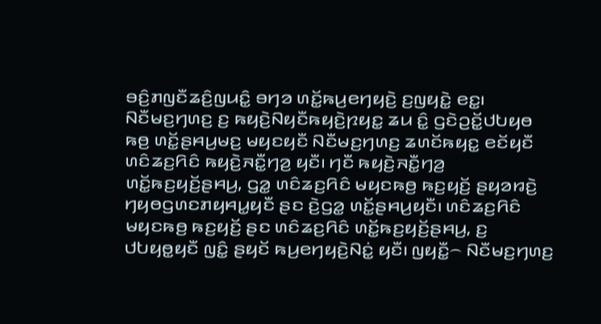ꤋꤢꤨ꤬ꤊꤜꤢꤪꤘꤢꤨ꤬ꤜꤣꤢꤨ꤭ ꤋꤚꤤ ꤛꤢꤩ꤭ꤒꤣ꤬ꤕꤚꤟꤢꤧ꤬ ꤢ꤬ꤜꤟꤢꤧ꤭ ꤕꤢ꤭꤯
ꤡꤢꤪꤗꤢ꤬ꤚꤛꤢ꤬ ꤢ꤬ ꤒꤟꤢꤧ꤬ꤡꤟꤢꤪꤒꤟꤢꤧ꤬ꤐꤟꤢ꤭ ꤘꤣ ꤢꤨ꤭ ꤞꤢꤧꤑꤢꤩ꤭ꤓꤝꤟꤥ ꤒꤥ꤬ ꤛꤢꤩ꤭ꤔꤌꤣ꤬ꤗꤢ꤬ ꤗꤟꤢꤟꤢꤪ ꤡꤢꤪꤗꤢ꤬ꤚꤛꤢ꤬ ꤘꤛꤢꤩꤒꤟꤢ꤭ ꤕꤢꤩꤟꤢꤪ ꤛꤢꤨꤘꤢ꤬ꤖꤢꤨ ꤒꤟꤢꤧ꤬ꤏꤢꤪ꤭ꤚꤤ꤬ ꤟꤢꤪ꤯ ꤚꤢꤪ ꤒꤟꤢꤧ꤬ꤏꤢꤪ꤭ꤚꤤ꤬ ꤛꤢꤩ꤭ꤒꤢ꤬ꤟꤢꤩ꤬ꤔꤌꤣ꤬, ꤞꤤ꤭ ꤛꤢꤨꤘꤢ꤬ꤖꤢꤨ ꤗꤟꤢꤒꤥ꤬ ꤒꤢ꤬ꤟꤢꤩ꤬ ꤔꤟꤤꤙꤢꤧ꤬ ꤚꤟꤥꤞꤛꤢꤊꤟꤌꤣ꤭ꤟꤢꤪ ꤔꤢ ꤢꤧ꤬ꤞꤤ꤭ ꤛꤢꤩ꤭ꤔꤌꤣ꤬ꤟꤢꤪ꤯ ꤛꤢꤨꤘꤢ꤬ꤖꤢꤨ ꤗꤟꤢꤒꤥ꤬ ꤒꤢ꤬ꤟꤢꤩ꤬ ꤔꤢ ꤛꤢꤨꤘꤢ꤬ꤖꤢꤨ ꤛꤢꤩ꤭ꤒꤢ꤬ꤟꤢꤩ꤬ꤔꤌꤣ꤬, ꤢ꤬ ꤓꤝꤟꤥ꤭ꤟꤢꤪ ꤜꤢꤨ꤭ ꤔꤟꤢꤩ ꤒꤣ꤬ꤕꤚꤟꤢꤧ꤬ꤡꤢꤦ꤭ ꤟꤢꤪ꤯ ꤜꤟꤢꤪ꤭꤮ ꤡꤢꤪꤗꤢ꤬ꤚꤛꤢ꤬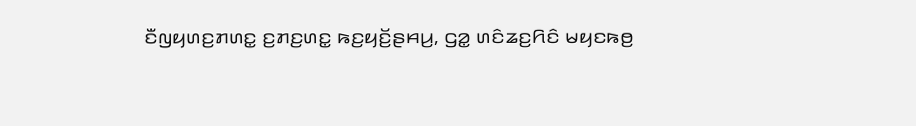ꤢꤪꤜꤟꤛꤢ꤬ꤊꤛꤢ꤭ ꤢ꤬ꤊꤢ꤬ꤛꤢ꤭ ꤒꤢ꤬ꤟꤢꤩ꤬ꤔꤌꤣ꤬, ꤞꤤ꤭ ꤛꤢꤨꤘꤢ꤬ꤖꤢꤨ ꤗꤟꤢꤒꤥ꤬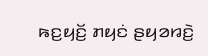ꤒꤢ꤬ꤟꤢꤩ꤬ ꤊꤟꤢꤦ ꤔꤟꤤꤙꤢꤧ꤬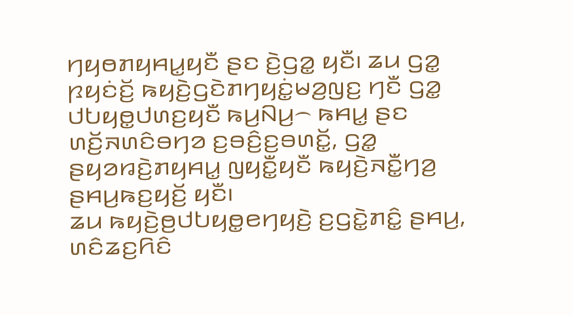ꤚꤟꤥꤊꤟꤌꤣ꤭ꤟꤢꤪ ꤔꤢ ꤢꤧ꤬ꤞꤤ꤭ ꤟꤢꤪ꤯ ꤘꤣ ꤞꤤ꤭ ꤐꤟꤢꤦꤢꤩ꤬ ꤒꤟꤢꤧ꤬ꤞꤢꤧꤊꤚꤟꤢꤦ꤭ꤗꤤ꤬ꤜꤢ꤬ ꤚꤢꤪ ꤞꤤ꤭ ꤓꤝꤟꤥ꤭ꤓꤛꤢ꤬ꤟꤢꤪ ꤒꤣ꤬ꤡꤣ꤬꤮ ꤒꤌꤣ꤭ ꤔꤢ ꤛꤢꤩ꤬ꤏꤛꤢꤨꤋꤚꤤ ꤢ꤬ꤋꤢꤨ꤬ꤢ꤬ꤋꤛꤢꤩ꤭, ꤞꤤ꤭ ꤔꤟꤤꤙꤢꤧ꤬ꤊꤟꤌꤣ꤭ ꤜꤟꤢꤪ꤭ꤟꤢꤪ ꤒꤟꤢꤧ꤬ꤏꤢꤪ꤭ꤚꤤ꤬ ꤔꤌꤣ꤬ꤒꤢ꤬ꤟꤢꤩ꤬ ꤟꤢꤪ꤯
ꤘꤣ ꤒꤟꤢꤧ꤬ꤥ꤬ꤓꤝꤟꤥ꤭ꤕꤚꤟꤢꤧ꤬ ꤢ꤬ꤞꤢꤧ꤭ꤊꤢꤨ꤭ ꤔꤌꤣ꤬, ꤛꤢꤨꤘꤢ꤬ꤖꤢꤨ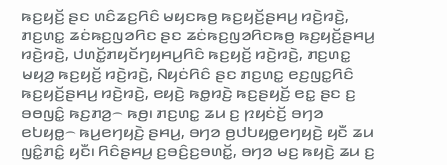ꤒꤢ꤬ꤟꤢꤩ꤬ ꤔꤢ ꤛꤢꤨꤘꤢ꤬ꤖꤢꤨ ꤗꤟꤢꤒꤥ꤬ ꤒꤢ꤬ꤟꤢꤩ꤬ꤔꤌꤣ꤬ ꤙꤢꤧ꤬ꤙꤢꤧ꤬, ꤊꤢ꤬ꤛꤢ꤭ ꤘꤢꤦꤒꤢ꤬ꤜꤤꤖꤢ ꤔꤢ ꤘꤢꤦꤒꤢ꤬ꤜꤤꤖꤢꤒꤥ꤬ ꤒꤢ꤬ꤟꤢꤩ꤬ꤔꤌꤣ꤬ ꤙꤢꤧ꤬ꤙꤢꤧ꤬, ꤓꤛꤢꤩ꤭ꤊꤟꤢꤩꤚꤟꤌꤣ꤬ꤖꤢꤨ ꤒꤢ꤬ꤟꤢꤩ꤬ ꤙꤢꤧ꤬ꤙꤢꤧ꤬, ꤊꤢ꤬ꤛꤢ꤭ ꤗꤟꤤ꤬ ꤒꤢ꤬ꤟꤢꤩ꤬ ꤙꤢꤧ꤬ꤙꤢꤧ꤬, ꤡꤟꤢꤦꤖꤢꤨ ꤔꤢ ꤊꤢ꤬ꤛꤢ꤭ ꤕꤢ꤬ꤜꤢ꤭ꤖꤢꤨ ꤒꤢ꤬ꤟꤢꤩ꤬ꤔꤌꤣ꤬ ꤙꤢꤧ꤬ꤙꤢꤧ꤬, ꤕꤟꤢꤧ꤬ ꤒꤥ꤭ꤙꤢꤧ꤬ ꤒꤢ꤬ꤔꤟꤢꤩ꤬ ꤕꤢ꤭ ꤔꤢ ꤢ꤬ ꤋꤥꤜꤢꤨ꤭ ꤒꤢ꤬ꤊꤤ꤬꤮ ꤒꤥ꤬꤯ ꤊꤢ꤬ꤛꤢ꤭ ꤘꤣ ꤢ꤬ ꤐꤟꤢꤦꤢꤩ꤬ ꤋꤚꤤ ꤕꤝꤟꤥ꤭꤮ ꤒꤣ꤬ꤕꤚꤟꤢꤧ꤬ ꤔꤌꤣ꤬, ꤋꤚꤤ ꤥ꤬ꤓꤝꤟꤥ꤭ꤕꤚꤟꤢꤧ꤬ ꤟꤢꤪ ꤘꤣ ꤜꤢꤨ꤭ꤊꤢꤨ꤭ ꤟꤢꤪ꤯ ꤖꤢꤨꤔꤌꤣ꤬ ꤢ꤬ꤋꤢꤨ꤬ꤢ꤬ꤋꤛꤢꤩ꤭, ꤋꤚꤤ ꤗꤢ꤬ ꤒꤟꤢꤧ꤬ ꤘꤣ ꤢ꤬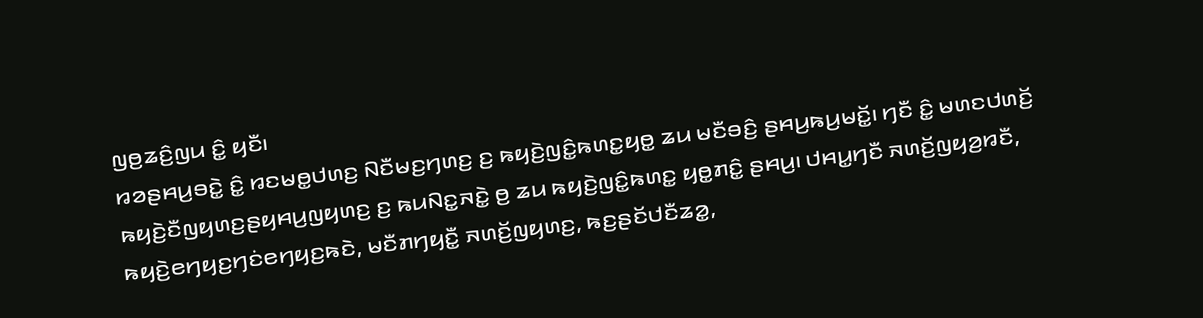ꤜꤥ꤬ꤘꤢꤨ꤬ꤜꤣ ꤢꤨ꤭ ꤟꤢꤪ꤯
ꤙꤤꤔꤌꤣ꤬ꤋꤢꤧ꤭ ꤢꤨ꤭ ꤙꤢꤗꤥ꤭ꤓꤛꤢ꤬ ꤡꤢꤪꤗꤢ꤬ꤚꤛꤢ꤬ ꤢ꤬ ꤒꤟꤢꤧ꤬ꤜꤢꤨ꤭ꤒꤛꤢ꤭ꤟꤥ꤭ ꤘꤣ ꤗꤢꤪꤋꤢꤨ꤬ ꤔꤌꤣ꤬ꤒꤣ꤬ꤗꤢꤩ꤭꤯ ꤚꤢꤪ ꤢꤨ꤭ ꤗꤛꤢꤓꤛꤢꤩ꤬ ꤒꤟꤢꤧ꤬ꤢꤪꤜꤟꤛꤢ꤬ꤔꤟꤌꤣ꤬ꤜꤟꤛꤢ꤬ ꤢ꤬ ꤒꤣꤡꤢ꤭ꤏꤢꤧ꤭ ꤥ꤬ ꤘꤣ ꤒꤟꤢꤧ꤬ꤜꤢꤨ꤭ꤒꤛꤢ꤭ ꤟꤥ꤭ꤊꤢꤨ꤭ ꤔꤌꤣ꤬꤯ ꤓꤌꤣ꤭ꤚꤢꤪ ꤏꤛꤢꤩ꤬ꤜꤟꤤ꤬ꤙꤢꤪ, ꤒꤟꤢꤧ꤬ꤕꤚꤟꤢ꤬ꤚꤢꤦꤕꤚꤟꤢ꤬ꤒꤢꤧ, ꤗꤢꤪꤊꤚꤟꤢꤪ꤭ ꤏꤛꤢꤩ꤬ꤜꤟꤛꤢ꤬, ꤒꤢ꤬ꤔꤢꤩꤓꤢꤪꤘꤤ꤭,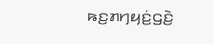ꤒꤢ꤬ꤊꤚꤟꤢꤦ꤬ꤞꤢꤧ꤬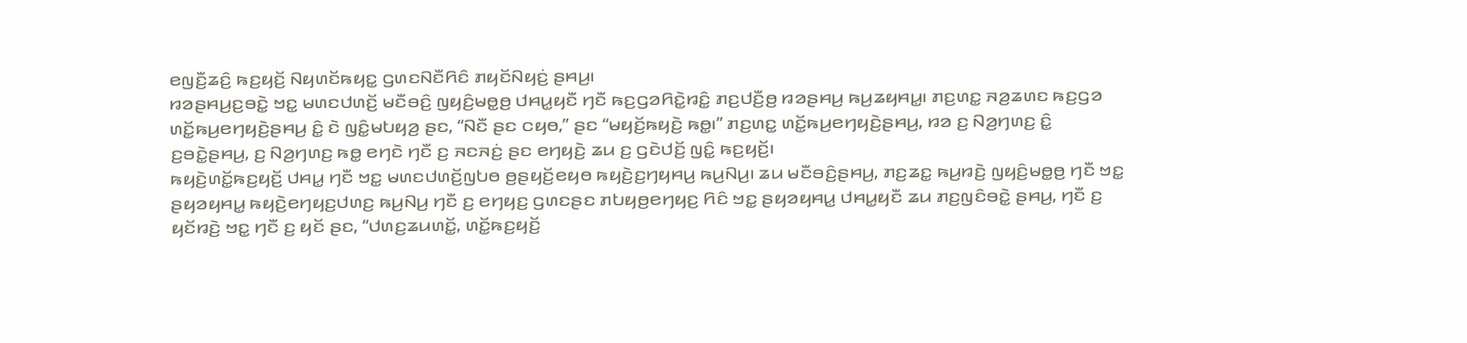ꤕꤜꤢꤪ꤬ꤘꤢꤨ꤬ ꤒꤢ꤬ꤟꤢꤩ꤬ ꤡꤟꤛꤢꤩꤒꤟꤢ꤭ ꤞꤛꤢꤡꤢꤪꤖꤢꤨ ꤊꤟꤢꤩꤡꤟꤢꤦ꤬ ꤔꤌꤣ꤬꤯
ꤙꤤꤔꤌꤣ꤬ꤢ꤬ꤋꤢꤧ꤭ ꤠꤢ꤭ ꤗꤛꤢꤓꤛꤢꤩ꤬ ꤗꤢꤪꤋꤢꤨ꤬ ꤜꤟꤢꤨ꤬ꤗꤥ꤭ꤥ꤬ ꤓꤌꤣ꤭ꤟꤢꤪ ꤚꤢꤪ ꤒꤢ꤬ꤞꤤꤖꤢꤧ꤭ꤙꤢꤨ꤭ ꤊꤢ꤬ꤓꤢꤪ꤬ꤥ꤬ ꤙꤤꤔꤌꤣ꤬ ꤒꤣ꤬ꤘꤟꤌꤣ꤭꤯ ꤊꤢ꤬ꤛꤢ꤭ ꤏꤤ꤬ꤘꤛꤢ ꤒꤢ꤬ꤞꤤ ꤛꤢꤩ꤭ꤒꤣ꤬ꤕꤚꤟꤢꤧ꤬ꤔꤌꤣ꤬ ꤢꤨ꤭ ꤢꤧ ꤜꤢꤨ꤭ꤗꤝꤟꤤ꤬ ꤔꤢ, “ꤡꤢꤪ ꤔꤢ ꤍꤟꤥ,” ꤔꤢ “ꤗꤟꤢꤩ꤬ꤒꤟꤢꤧ꤬ ꤒꤥ꤭꤯” ꤊꤢ꤬ꤛꤢ꤭ ꤛꤢꤩ꤭ꤒꤣ꤬ꤕꤚꤟꤢꤧ꤬ꤔꤌꤣ꤬, ꤙꤤ ꤢ꤬ ꤡꤤ꤬ꤚꤛꤢ꤬ ꤢꤨ꤭ ꤢ꤬ꤋꤢꤧ꤭ꤔꤌꤣ꤬, ꤢ꤬ ꤡꤤ꤬ꤚꤛꤢ꤬ ꤒꤥ꤭ ꤕꤚꤢꤧ ꤚꤢꤪ ꤢ꤬ ꤏꤢꤏꤢꤦ꤬ ꤔꤢ ꤕꤚꤟꤢꤧ꤬ ꤘꤣ ꤢ꤬ ꤞꤢꤧꤓꤢꤩ꤬ ꤜꤢꤨ꤭ ꤒꤢ꤬ꤟꤢꤩ꤬꤯
ꤒꤟꤢꤧ꤬ꤛꤢꤩ꤭ꤒꤢ꤬ꤟꤢꤩ꤬ ꤓꤌꤣ꤭ ꤚꤢꤪ ꤠꤢ꤭ ꤗꤛꤢꤓꤛꤢꤩ꤬ꤜꤝꤥ ꤥ꤬ꤔꤟꤢꤩ꤬ꤕꤟꤥ ꤒꤟꤢꤧ꤬ꤢ꤬ꤚꤟꤌꤣ꤬ ꤒꤣ꤬ꤡꤣ꤬꤯ ꤘꤣ ꤗꤢꤪꤋꤢꤨ꤬ꤔꤌꤣ꤬, ꤊꤢ꤬ꤘꤢ꤭ ꤒꤣ꤬ꤙꤢꤧ꤬ ꤜꤟꤢꤨ꤬ꤗꤥ꤭ꤥ꤬ ꤚꤢꤪ ꤠꤢ꤭ ꤔꤟꤤꤟꤌꤣ꤭ ꤒꤟꤢꤧ꤬ꤕꤚꤟꤢ꤬ꤓꤛꤢ꤬ ꤒꤣ꤬ꤡꤣ꤬ ꤚꤢꤪ ꤢ꤬ ꤕꤚꤟꤢ꤬ ꤞꤛꤢꤔꤢ ꤊꤝꤟꤥ꤬ꤕꤚꤟꤢ꤬ ꤖꤢꤨ ꤠꤢ꤭ ꤔꤟꤤꤟꤌꤣ꤭ ꤓꤌꤣ꤭ꤟꤢꤪ ꤘꤣ ꤊꤢ꤬ꤜꤢꤨꤋꤢꤧ꤭ ꤔꤌꤣ꤬, ꤚꤢꤪ ꤢ꤬ ꤟꤢꤩꤙꤢꤧ꤬ ꤠꤢ꤭ ꤚꤢꤪ ꤢ꤬ ꤟꤢꤩ ꤔꤢ, “ꤓꤛꤢ꤬ꤘꤣꤛꤢꤩ꤭, ꤛꤢꤩ꤭ꤒꤢ꤬ꤟꤢꤩ꤬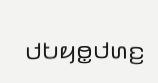ꤓꤝꤟꤥ꤭ꤓꤛꤢ꤬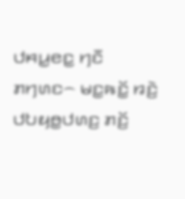ꤓꤌꤣ꤭ꤕꤢ꤭ ꤚꤢꤪ ꤊꤚꤛꤢ꤮ ꤗꤢ꤭ꤒꤢꤩ꤭ ꤙꤢꤧ꤬ ꤓꤝꤟꤥ꤭ꤓꤛꤢ꤬ ꤊꤢꤩ꤬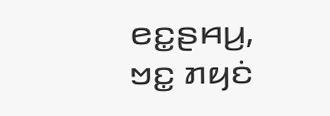ꤕꤢ꤭ꤔꤌꤣ꤬, ꤠꤢ꤭ ꤊꤟꤢꤦ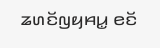ꤘꤛꤢꤩꤜꤟꤌꤣ꤭ ꤕꤢꤩ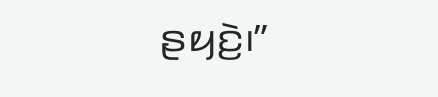ꤔꤟꤢꤧ꤬꤯”